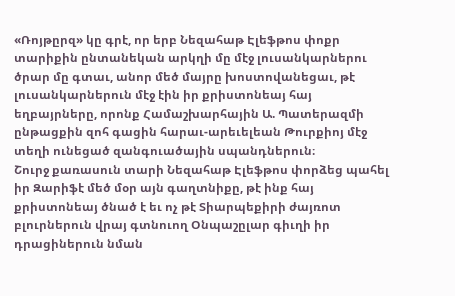«Ռոյթըրզ» կը գրէ, որ երբ Նեզահաթ Էլեֆթոս փոքր տարիքին ընտանեկան արկղի մը մէջ լուսանկարներու ծրար մը գտաւ, անոր մեծ մայրը խոստովանեցաւ, թէ լուսանկարներուն մէջ էին իր քրիստոնեայ հայ եղբայրները, որոնք Համաշխարհային Ա. Պատերազմի ընթացքին զոհ գացին հարաւ-արեւելեան Թուրքիոյ մէջ տեղի ունեցած զանգուածային սպանդներուն։
Շուրջ քառասուն տարի Նեզահաթ Էլեֆթոս փորձեց պահել իր Զարիֆէ մեծ մօր այն գաղտնիքը, թէ ինք հայ քրիստոնեայ ծնած է եւ ոչ թէ Տիարպեքիրի ժայռոտ բլուրներուն վրայ գտնուող Օնպաշըլար գիւղի իր դրացիներուն նման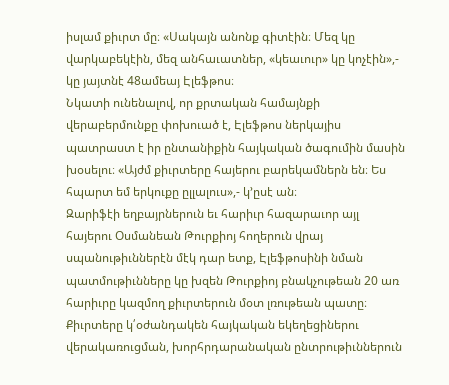իսլամ քիւրտ մը։ «Սակայն անոնք գիտէին։ Մեզ կը վարկաբեկէին, մեզ անհաւատներ, «կեաւուր» կը կոչէին»,- կը յայտնէ 48ամեայ Էլեֆթոս։
Նկատի ունենալով, որ քրտական համայնքի վերաբերմունքը փոխուած է, Էլեֆթոս ներկայիս պատրաստ է իր ընտանիքին հայկական ծագումին մասին խօսելու։ «Այժմ քիւրտերը հայերու բարեկամներն են։ Ես հպարտ եմ երկուքը ըլլալուս»,- կ՚ըսէ ան։
Զարիֆէի եղբայրներուն եւ հարիւր հազարաւոր այլ հայերու Օսմանեան Թուրքիոյ հողերուն վրայ սպանութիւններէն մէկ դար ետք, Էլեֆթոսինի նման պատմութիւնները կը խզեն Թուրքիոյ բնակչութեան 20 առ հարիւրը կազմող քիւրտերուն մօտ լռութեան պատը։
Քիւրտերը կ՛օժանդակեն հայկական եկեղեցիներու վերակառուցման, խորհրդարանական ընտրութիւններուն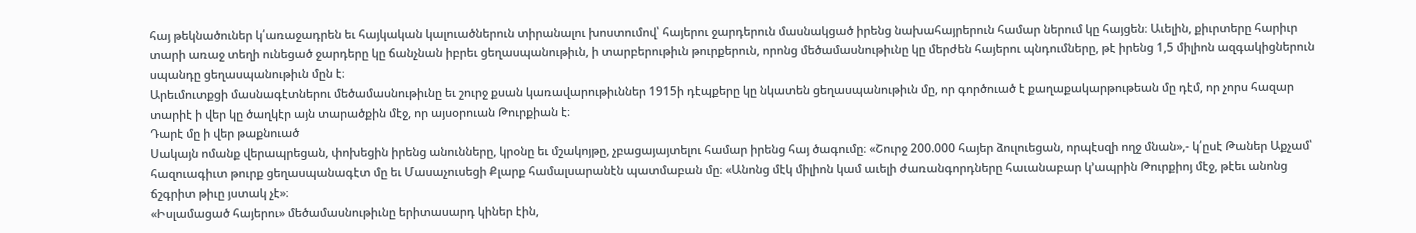հայ թեկնածուներ կ՛առաջադրեն եւ հայկական կալուածներուն տիրանալու խոստումով՝ հայերու ջարդերուն մասնակցած իրենց նախահայրերուն համար ներում կը հայցեն։ Աւելին, քիւրտերը հարիւր տարի առաջ տեղի ունեցած ջարդերը կը ճանչնան իբրեւ ցեղասպանութիւն, ի տարբերութիւն թուրքերուն, որոնց մեծամասնութիւնը կը մերժեն հայերու պնդումները, թէ իրենց 1,5 միլիոն ազգակիցներուն սպանդը ցեղասպանութիւն մըն է։
Արեւմուտքցի մասնագէտներու մեծամասնութիւնը եւ շուրջ քսան կառավարութիւններ 1915ի դէպքերը կը նկատեն ցեղասպանութիւն մը, որ գործուած է քաղաքակարթութեան մը դէմ, որ չորս հազար տարիէ ի վեր կը ծաղկէր այն տարածքին մէջ, որ այսօրուան Թուրքիան է։
Դարէ մը ի վեր թաքնուած
Սակայն ոմանք վերապրեցան, փոխեցին իրենց անունները, կրօնը եւ մշակոյթը, չբացայայտելու համար իրենց հայ ծագումը։ «Շուրջ 200.000 հայեր ձուլուեցան, որպէսզի ողջ մնան»,- կ՛ըսէ Թաներ Աքչամ՝ հազուագիւտ թուրք ցեղասպանագէտ մը եւ Մասաչուսեցի Քլարք համալսարանէն պատմաբան մը։ «Անոնց մէկ միլիոն կամ աւելի ժառանգորդները հաւանաբար կ՚ապրին Թուրքիոյ մէջ, թէեւ անոնց ճշգրիտ թիւը յստակ չէ»։
«Իսլամացած հայերու» մեծամասնութիւնը երիտասարդ կիներ էին,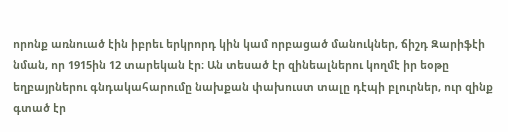որոնք առնուած էին իբրեւ երկրորդ կին կամ որբացած մանուկներ, ճիշդ Զարիֆէի նման, որ 1915ին 12 տարեկան էր։ Ան տեսած էր զինեալներու կողմէ իր եօթը եղբայրներու գնդակահարումը նախքան փախուստ տալը դէպի բլուրներ, ուր զինք գտած էր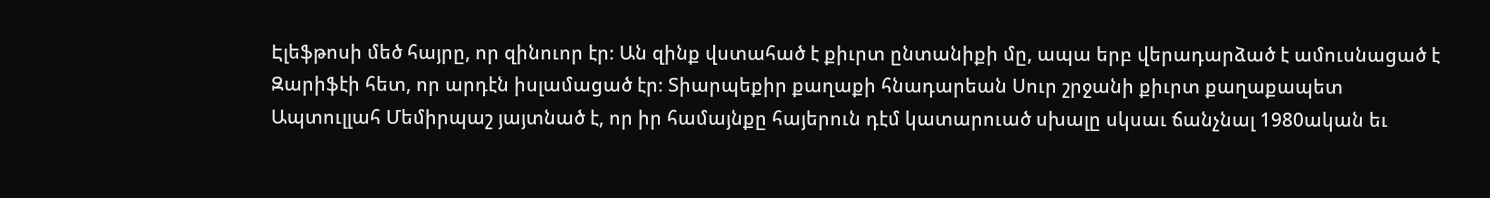Էլեֆթոսի մեծ հայրը, որ զինուոր էր։ Ան զինք վստահած է քիւրտ ընտանիքի մը, ապա երբ վերադարձած է ամուսնացած է Զարիֆէի հետ, որ արդէն իսլամացած էր։ Տիարպեքիր քաղաքի հնադարեան Սուր շրջանի քիւրտ քաղաքապետ Ապտուլլահ Մեմիրպաշ յայտնած է, որ իր համայնքը հայերուն դէմ կատարուած սխալը սկսաւ ճանչնալ 1980ական եւ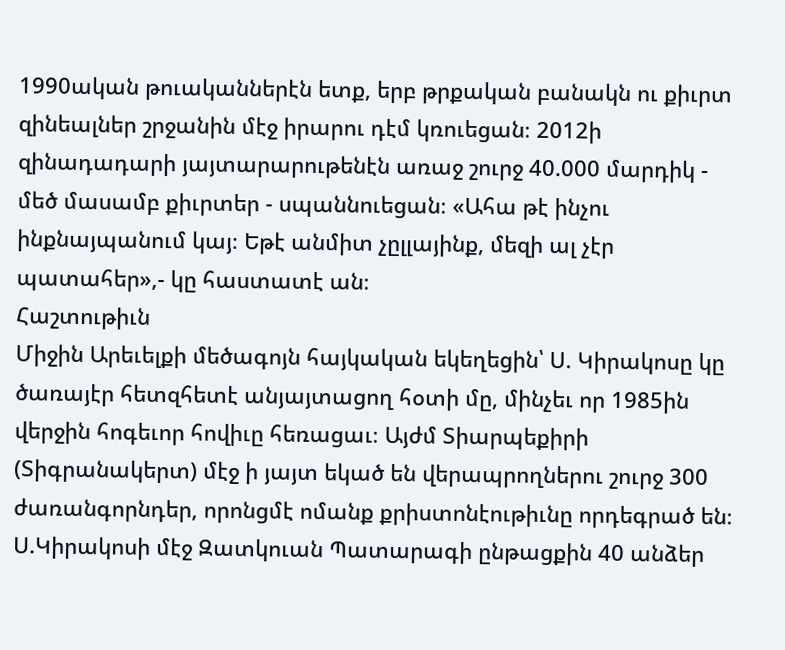1990ական թուականներէն ետք, երբ թրքական բանակն ու քիւրտ զինեալներ շրջանին մէջ իրարու դէմ կռուեցան։ 2012ի զինադադարի յայտարարութենէն առաջ շուրջ 40.000 մարդիկ - մեծ մասամբ քիւրտեր - սպաննուեցան։ «Ահա թէ ինչու ինքնայպանում կայ։ Եթէ անմիտ չըլլայինք, մեզի ալ չէր պատահեր»,- կը հաստատէ ան։
Հաշտութիւն
Միջին Արեւելքի մեծագոյն հայկական եկեղեցին՝ Ս. Կիրակոսը կը ծառայէր հետզհետէ անյայտացող հօտի մը, մինչեւ որ 1985ին վերջին հոգեւոր հովիւը հեռացաւ։ Այժմ Տիարպեքիրի (Տիգրանակերտ) մէջ ի յայտ եկած են վերապրողներու շուրջ 300 ժառանգորնդեր, որոնցմէ ոմանք քրիստոնէութիւնը որդեգրած են։
Ս.Կիրակոսի մէջ Զատկուան Պատարագի ընթացքին 40 անձեր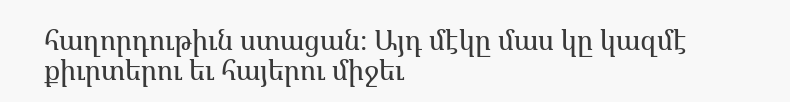հաղորդութիւն ստացան։ Այդ մէկը մաս կը կազմէ քիւրտերու եւ հայերու միջեւ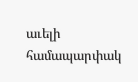աւելի համապարփակ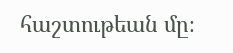հաշտութեան մը։